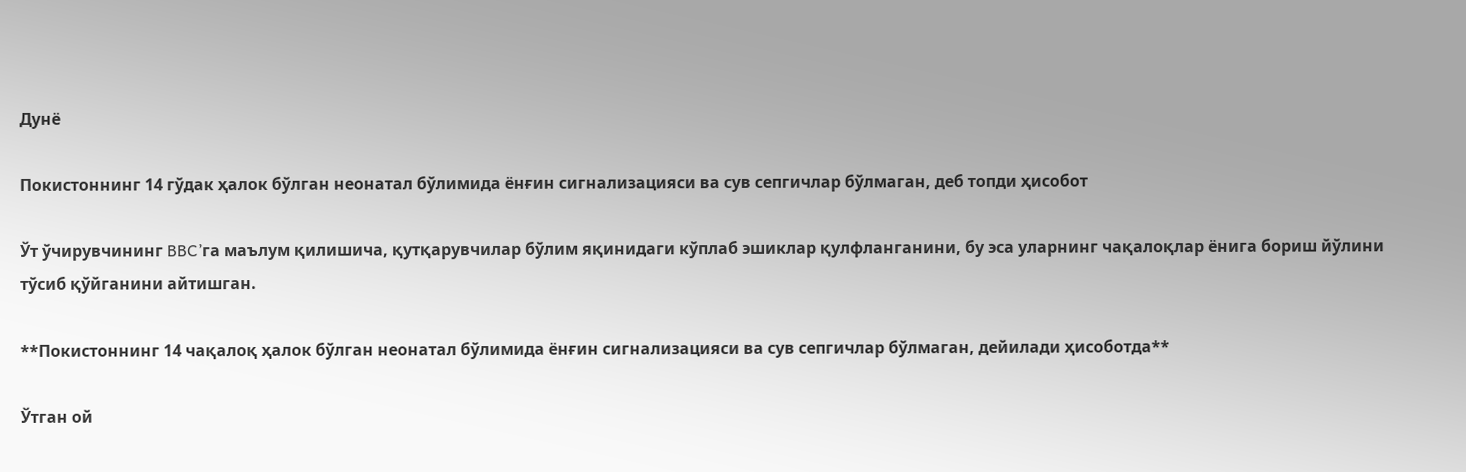Дунё

Покистоннинг 14 гўдак ҳалок бўлган неонатал бўлимида ёнғин сигнализацияси ва сув сепгичлар бўлмаган, деб топди ҳисобот

Ўт ўчирувчининг BBC’га маълум қилишича, қутқарувчилар бўлим яқинидаги кўплаб эшиклар қулфланганини, бу эса уларнинг чақалоқлар ёнига бориш йўлини тўсиб қўйганини айтишган.

**Покистоннинг 14 чақалоқ ҳалок бўлган неонатал бўлимида ёнғин сигнализацияси ва сув сепгичлар бўлмаган, дейилади ҳисоботда**

Ўтган ой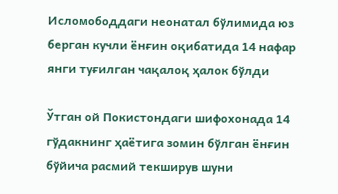Исломободдаги неонатал бўлимида юз берган кучли ёнғин оқибатида 14 нафар янги туғилган чақалоқ ҳалок бўлди

Ўтган ой Покистондаги шифохонада 14 гўдакнинг ҳаётига зомин бўлган ёнғин бўйича расмий текширув шуни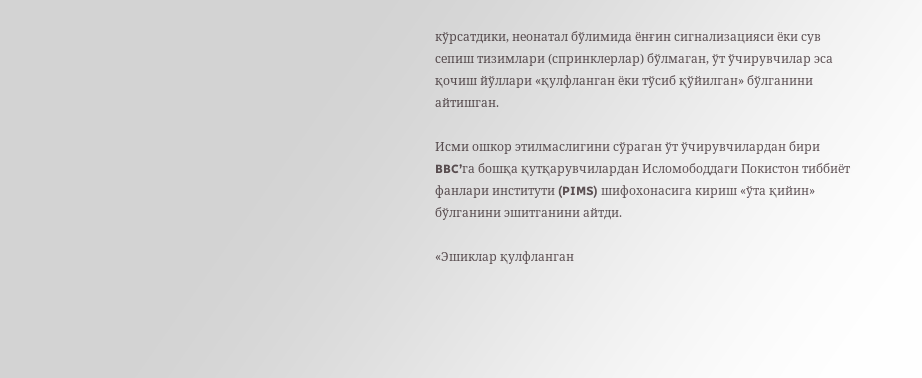кўрсатдики, неонатал бўлимида ёнғин сигнализацияси ёки сув сепиш тизимлари (спринклерлар) бўлмаган, ўт ўчирувчилар эса қочиш йўллари «қулфланган ёки тўсиб қўйилган» бўлганини айтишган.

Исми ошкор этилмаслигини сўраган ўт ўчирувчилардан бири BBC’га бошқа қутқарувчилардан Исломободдаги Покистон тиббиёт фанлари институти (PIMS) шифохонасига кириш «ўта қийин» бўлганини эшитганини айтди.

«Эшиклар қулфланган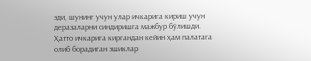эди, шунинг учун улар ичкарига кириш учун деразаларни синдиришга мажбур бўлишди. Ҳатто ичкарига киргандан кейин ҳам палатага олиб борадиган эшиклар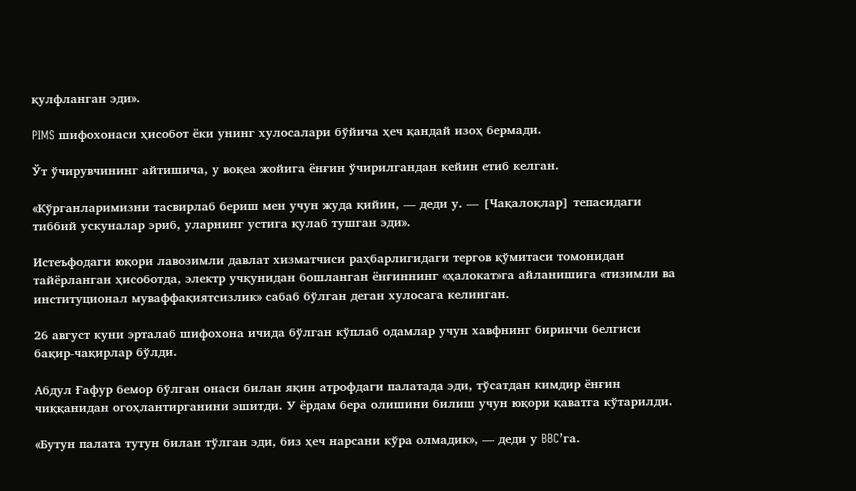қулфланган эди».

PIMS шифохонаси ҳисобот ёки унинг хулосалари бўйича ҳеч қандай изоҳ бермади.

Ўт ўчирувчининг айтишича, у воқеа жойига ёнғин ўчирилгандан кейин етиб келган.

«Кўрганларимизни тасвирлаб бериш мен учун жуда қийин, — деди у. — [Чақалоқлар] тепасидаги тиббий ускуналар эриб, уларнинг устига қулаб тушган эди».

Истеъфодаги юқори лавозимли давлат хизматчиси раҳбарлигидаги тергов қўмитаси томонидан тайёрланган ҳисоботда, электр учқунидан бошланган ёнғиннинг «ҳалокат»га айланишига «тизимли ва институционал муваффақиятсизлик» сабаб бўлган деган хулосага келинган.

26 август куни эрталаб шифохона ичида бўлган кўплаб одамлар учун хавфнинг биринчи белгиси бақир-чақирлар бўлди.

Абдул Ғафур бемор бўлган онаси билан яқин атрофдаги палатада эди, тўсатдан кимдир ёнғин чиққанидан огоҳлантирганини эшитди. У ёрдам бера олишини билиш учун юқори қаватга кўтарилди.

«Бутун палата тутун билан тўлган эди, биз ҳеч нарсани кўра олмадик», — деди у BBC’га.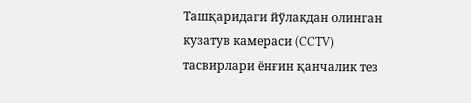Ташқаридаги йўлакдан олинган кузатув камераси (CCTV) тасвирлари ёнғин қанчалик тез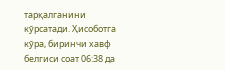тарқалганини кўрсатади. Ҳисоботга кўра, биринчи хавф белгиси соат 06:38 да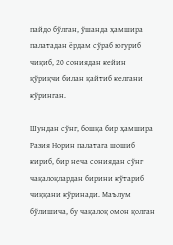пайдо бўлган, ўшанда ҳамшира палатадан ёрдам сўраб югуриб чиқиб, 20 сониядан кейин қўриқчи билан қайтиб келгани кўринган.

Шундан сўнг, бошқа бир ҳамшира Разия Норин палатага шошиб кириб, бир неча сониядан сўнг чақалоқлардан бирини кўтариб чиққани кўринади. Маълум бўлишича, бу чақалоқ омон қолган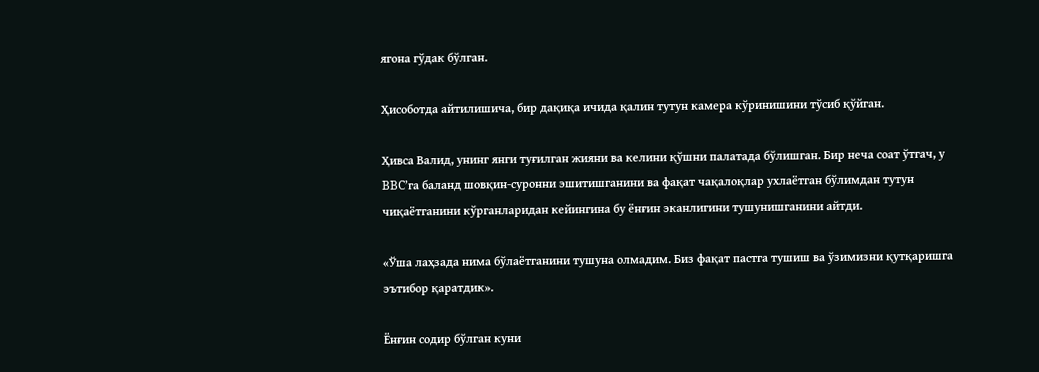ягона гўдак бўлган.

Ҳисоботда айтилишича, бир дақиқа ичида қалин тутун камера кўринишини тўсиб қўйган.

Ҳивса Валид, унинг янги туғилган жияни ва келини қўшни палатада бўлишган. Бир неча соат ўтгач, у BBC’га баланд шовқин-суронни эшитишганини ва фақат чақалоқлар ухлаётган бўлимдан тутун чиқаётганини кўрганларидан кейингина бу ёнғин эканлигини тушунишганини айтди.

«Ўша лаҳзада нима бўлаётганини тушуна олмадим. Биз фақат пастга тушиш ва ўзимизни қутқаришга эътибор қаратдик».

Ёнғин содир бўлган куни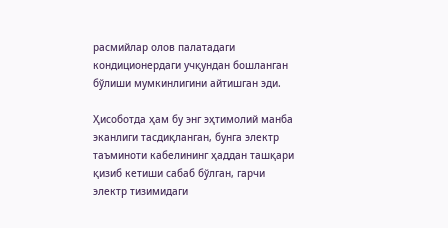расмийлар олов палатадаги кондиционердаги учқундан бошланган бўлиши мумкинлигини айтишган эди.

Ҳисоботда ҳам бу энг эҳтимолий манба эканлиги тасдиқланган, бунга электр таъминоти кабелининг ҳаддан ташқари қизиб кетиши сабаб бўлган, гарчи электр тизимидаги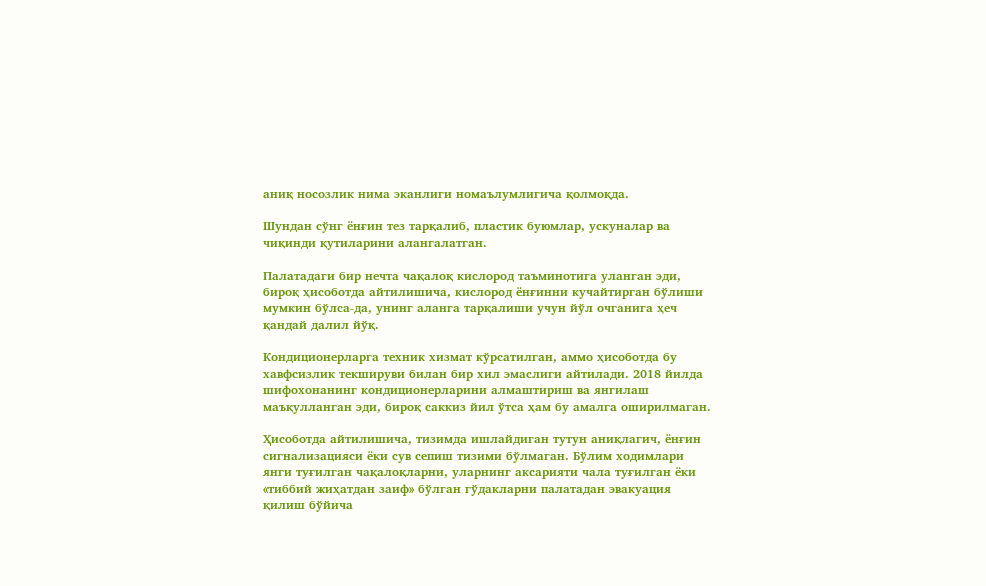аниқ носозлик нима эканлиги номаълумлигича қолмоқда.

Шундан сўнг ёнғин тез тарқалиб, пластик буюмлар, ускуналар ва чиқинди қутиларини алангалатган.

Палатадаги бир нечта чақалоқ кислород таъминотига уланган эди, бироқ ҳисоботда айтилишича, кислород ёнғинни кучайтирган бўлиши мумкин бўлса-да, унинг аланга тарқалиши учун йўл очганига ҳеч қандай далил йўқ.

Кондиционерларга техник хизмат кўрсатилган, аммо ҳисоботда бу хавфсизлик текшируви билан бир хил эмаслиги айтилади. 2018 йилда шифохонанинг кондиционерларини алмаштириш ва янгилаш маъқулланган эди, бироқ саккиз йил ўтса ҳам бу амалга оширилмаган.

Ҳисоботда айтилишича, тизимда ишлайдиган тутун аниқлагич, ёнғин сигнализацияси ёки сув сепиш тизими бўлмаган. Бўлим ходимлари янги туғилган чақалоқларни, уларнинг аксарияти чала туғилган ёки «тиббий жиҳатдан заиф» бўлган гўдакларни палатадан эвакуация қилиш бўйича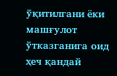ўқитилгани ёки машғулот ўтказганига оид ҳеч қандай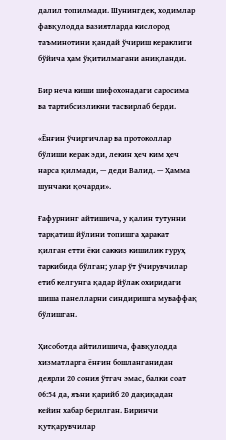далил топилмади. Шунингдек, ходимлар фавқулодда вазиятларда кислород таъминотини қандай ўчириш кераклиги бўйича ҳам ўқитилмагани аниқланди.

Бир неча киши шифохонадаги саросима ва тартибсизликни тасвирлаб берди.

«Ёнғин ўчиргичлар ва протоколлар бўлиши керак эди, лекин ҳеч ким ҳеч нарса қилмади, — деди Валид. — Ҳамма шунчаки қочарди».

Ғафурнинг айтишича, у қалин тутунни тарқатиш йўлини топишга ҳаракат қилган етти ёки саккиз кишилик гуруҳ таркибида бўлган; улар ўт ўчирувчилар етиб келгунга қадар йўлак охиридаги шиша панелларни синдиришга муваффақ бўлишган.

Ҳисоботда айтилишича, фавқулодда хизматларга ёнғин бошланганидан деярли 20 сония ўтгач эмас, балки соат 06:54 да, яъни қарийб 20 дақиқадан кейин хабар берилган. Биринчи қутқарувчилар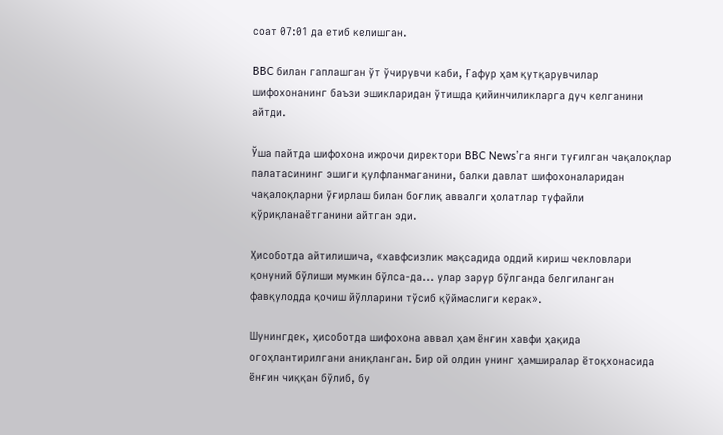соат 07:01 да етиб келишган.

BBC билан гаплашган ўт ўчирувчи каби, Ғафур ҳам қутқарувчилар шифохонанинг баъзи эшикларидан ўтишда қийинчиликларга дуч келганини айтди.

Ўша пайтда шифохона ижрочи директори BBC News’га янги туғилган чақалоқлар палатасининг эшиги қулфланмаганини, балки давлат шифохоналаридан чақалоқларни ўғирлаш билан боғлиқ аввалги ҳолатлар туфайли қўриқланаётганини айтган эди.

Ҳисоботда айтилишича, «хавфсизлик мақсадида оддий кириш чекловлари қонуний бўлиши мумкин бўлса-да... улар зарур бўлганда белгиланган фавқулодда қочиш йўлларини тўсиб қўймаслиги керак».

Шунингдек, ҳисоботда шифохона аввал ҳам ёнғин хавфи ҳақида огоҳлантирилгани аниқланган. Бир ой олдин унинг ҳамширалар ётоқхонасида ёнғин чиққан бўлиб, бу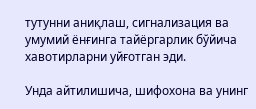тутунни аниқлаш, сигнализация ва умумий ёнғинга тайёргарлик бўйича хавотирларни уйғотган эди.

Унда айтилишича, шифохона ва унинг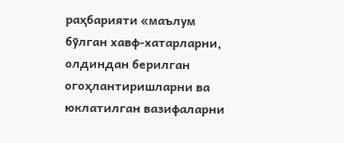раҳбарияти «маълум бўлган хавф-хатарларни, олдиндан берилган огоҳлантиришларни ва юклатилган вазифаларни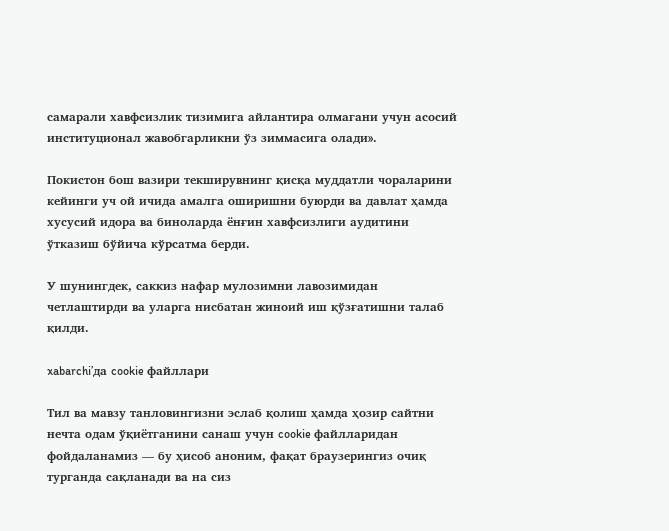самарали хавфсизлик тизимига айлантира олмагани учун асосий институционал жавобгарликни ўз зиммасига олади».

Покистон бош вазири текширувнинг қисқа муддатли чораларини кейинги уч ой ичида амалга оширишни буюрди ва давлат ҳамда хусусий идора ва биноларда ёнғин хавфсизлиги аудитини ўтказиш бўйича кўрсатма берди.

У шунингдек, саккиз нафар мулозимни лавозимидан четлаштирди ва уларга нисбатан жиноий иш қўзғатишни талаб қилди.

xabarchi’да cookie файллари

Тил ва мавзу танловингизни эслаб қолиш ҳамда ҳозир сайтни нечта одам ўқиётганини санаш учун cookie файлларидан фойдаланамиз — бу ҳисоб аноним, фақат браузерингиз очиқ турганда сақланади ва на сиз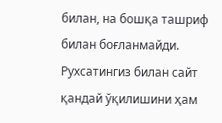билан, на бошқа ташриф билан боғланмайди. Рухсатингиз билан сайт қандай ўқилишини ҳам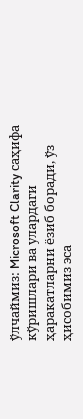ўлчаймиз: Microsoft Clarity саҳифа кўришлари ва улардаги ҳаракатларни ёзиб боради, ўз ҳисобимиз эса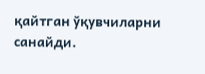қайтган ўқувчиларни санайди.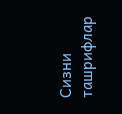Сизни ташрифлар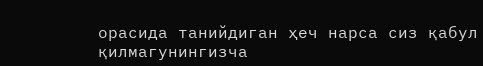орасида танийдиган ҳеч нарса сиз қабул қилмагунингизча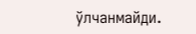ўлчанмайди.